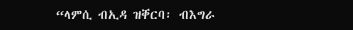“ላምሲ ብኢዳ ዝቐርባ፡ ብእግራ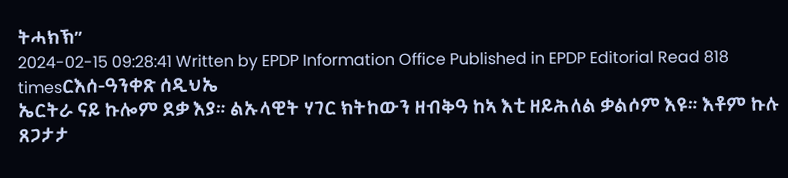ትሓክኽ”
2024-02-15 09:28:41 Written by EPDP Information Office Published in EPDP Editorial Read 818 timesርእሰ-ዓንቀጽ ሰዲህኤ
ኤርትራ ናይ ኩሎም ደቃ እያ። ልኡላዊት ሃገር ክትከውን ዘብቅዓ ከኣ እቲ ዘይሕለል ቃልሶም እዩ። እቶም ኩሉ ጸጋታታ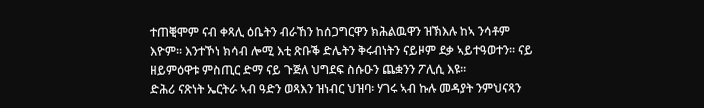ተጠቒሞም ናብ ቀጻሊ ዕቤትን ብራኸን ከሰጋግርዋን ክሕልዉዋን ዝኽእሉ ከኣ ንሳቶም እዮም። እንተኾነ ክሳብ ሎሚ እቲ ጽቡቕ ድሌትን ቅሩብነትን ናይዞም ደቃ ኣይተዓወተን። ናይ ዘይምዕዋቱ ምስጢር ድማ ናይ ጉጅለ ህግደፍ ስሱዑን ጨቋንን ፖሊሲ እዩ።
ድሕሪ ናጽነት ኤርትራ ኣብ ዓድን ወጻእን ዝነብር ህዝባ፡ ሃገሩ ኣብ ኩሉ መዳያት ንምህናጻን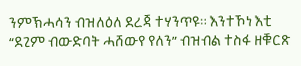ንምኽሓሳን ብዝለዕለ ደረጃ ተሃንጥዩ። እንተኾነ እቲ “ደጊም ብውድባት ሓሸውየ የለን” ብዝብል ተስፋ ዘቑርጽ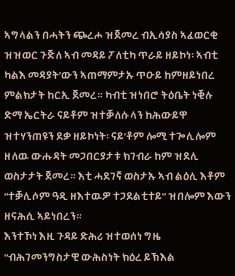ኣግላልን በሓትን ጭረሖ ዝጀመረ ብኢሳያስ ኣፈወርቂ ዝዝወር ጉጅለ ኣብ መዳይ ፖለቲካ ጥራይ ዘይኮነ፡ ኣብቲ ካልእ መዳያት’ውን ኣጠማምታኡ ጥዑይ ከምዘይነበረ ምልክታት ከርኢ ጀመረ። ካብቲ ዝነበሮ ትዕቤት ነቒሉ ድማ ኤርትራ ናይቶም ዝተቓለሱላን ከሕውይዋ ዝተሃንጠዩን ደቃ ዘይኮነት፡ ናይ’ቶም ሎሚ ተጐሊሎም ዘለዉ ውሑዳት መጋበርያታቱ ክገብራ ከም ዝደሊ ወስታታት ጀመረ። እቲ ሓደገኛ ወስታኡ ኣብ ልዕሊ እቶም “ተቓሊሶም ዓዲ ዘእተዉዎ ተጋደልቲተይ” ዝበሎም እውን ዘናሕሲ ኣይነበረን።
እንተኾነ እዚ ጉዳይ ድሕሪ ዝተወሰነ ግዜ “ብሕገመንግስታዊ ውሕስነት ክዕረ ይኽእል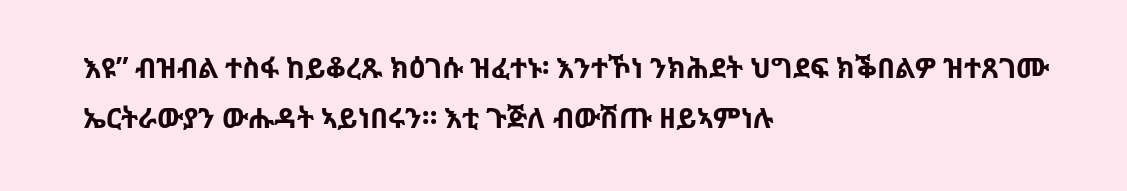እዩ” ብዝብል ተስፋ ከይቆረጹ ክዕገሱ ዝፈተኑ፡ እንተኾነ ንክሕደት ህግደፍ ክቕበልዎ ዝተጸገሙ ኤርትራውያን ውሑዳት ኣይነበሩን። እቲ ጉጅለ ብውሽጡ ዘይኣምነሉ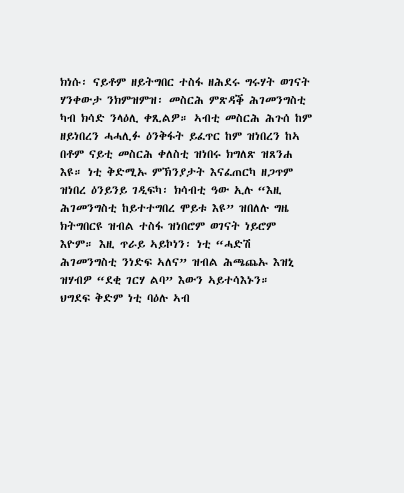ክነሱ፡ ናይቶም ዘይትግበር ተስፋ ዘሕደሩ ግሩሃት ወገናት ሃንቀውታ ንክምዝምዝ፡ መስርሕ ምጽዳቕ ሕገመንግስቲ ካብ ክሳድ ንላዕሊ ቀጺልዎ። ኣብቲ መስርሕ ሕጉሰ ከም ዘይነበረን ሓሓሊፉ ዕንቅፋት ይፈጥር ከም ዝነበረን ከኣ በቶም ናይቲ መስርሕ ቀለስቲ ዝነበሩ ክግለጽ ዝጸንሐ እዩ። ነቲ ቅድሚኡ ምኽንያታት እናፈጠርካ ዘጋጥም ዝነበረ ዕንይንይ ገዲፍካ፡ ክሳብቲ ዓው ኢሉ “እዚ ሕገመንግስቲ ከይተተግበረ ሞይቱ እዩ” ዝበለሉ ግዜ ክትግበርዩ ዝብል ተስፋ ዝነበሮም ወገናት ነይሮም እዮም። እዚ ጥራይ ኣይኮነን፡ ነቲ “ሓድሽ ሕገመንግስቲ ንነድፍ ኣለና” ዝብል ሕጫጨኡ እዝኒ ዝሃብዎ “ደቂ ገርሃ ልባ” እውን ኣይተሳእኑን።
ህግደፍ ቅድም ነቲ ባዕሉ ኣብ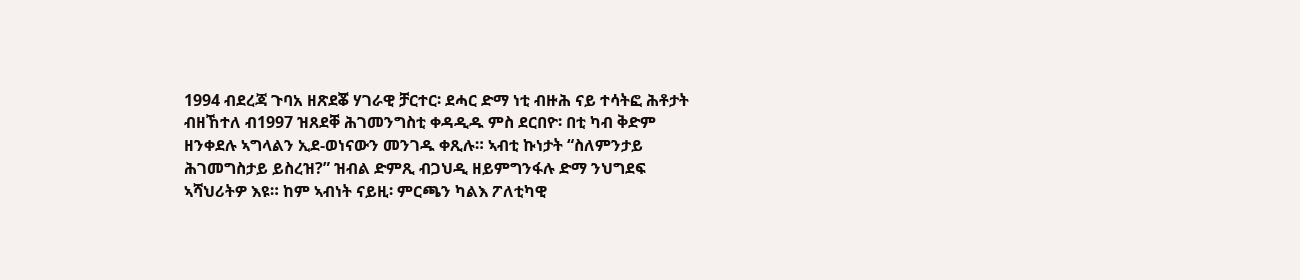1994 ብደረጃ ጉባአ ዘጽደቖ ሃገራዊ ቻርተር፡ ደሓር ድማ ነቲ ብዙሕ ናይ ተሳትፎ ሕቶታት ብዘኸተለ ብ1997 ዝጸደቐ ሕገመንግስቲ ቀዳዲዱ ምስ ደርበዮ፡ በቲ ካብ ቅድም ዘንቀደሉ ኣግላልን ኢደ-ወነናውን መንገዱ ቀጺሉ። ኣብቲ ኩነታት “ስለምንታይ ሕገመግስታይ ይስረዝ?” ዝብል ድምጺ ብጋህዲ ዘይምግንፋሉ ድማ ንህግደፍ ኣሻህሪትዎ እዩ። ከም ኣብነት ናይዚ፡ ምርጫን ካልእ ፖለቲካዊ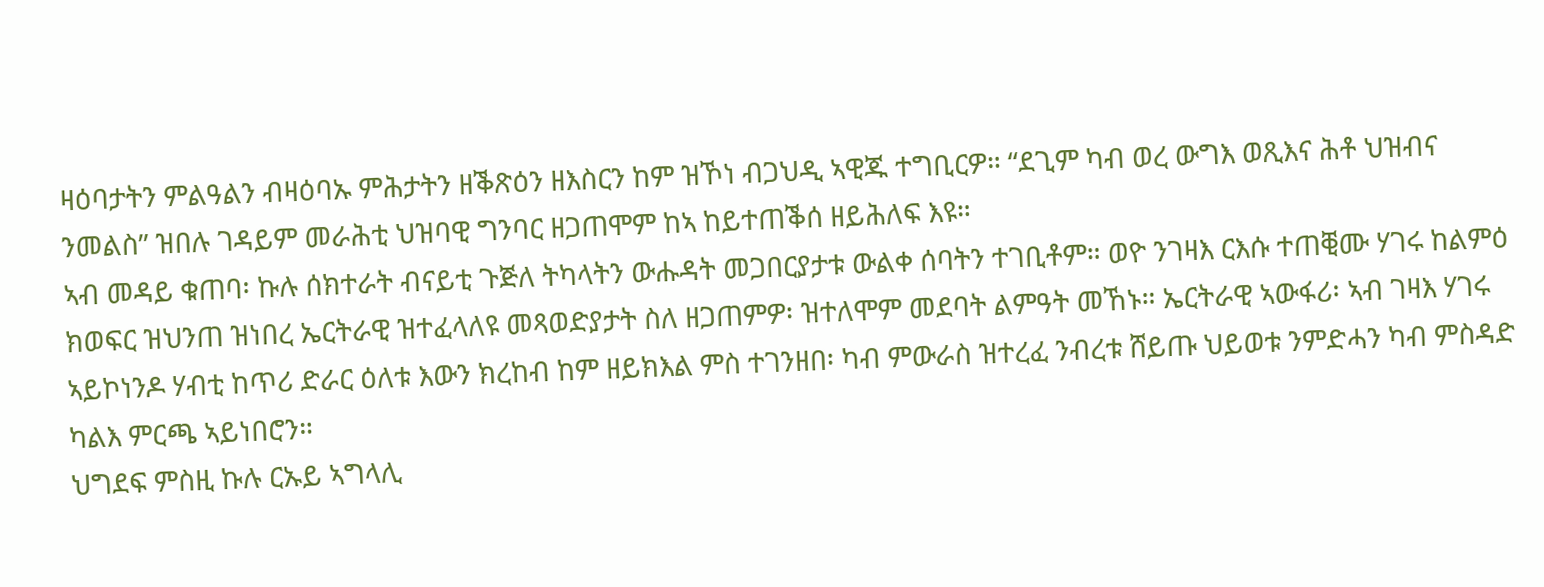ዛዕባታትን ምልዓልን ብዛዕባኡ ምሕታትን ዘቕጽዕን ዘእስርን ከም ዝኾነ ብጋህዲ ኣዊጁ ተግቢርዎ። “ደጊም ካብ ወረ ውግእ ወጺእና ሕቶ ህዝብና ንመልስ” ዝበሉ ገዳይም መራሕቲ ህዝባዊ ግንባር ዘጋጠሞም ከኣ ከይተጠቕሰ ዘይሕለፍ እዩ።
ኣብ መዳይ ቁጠባ፡ ኩሉ ሰክተራት ብናይቲ ጉጅለ ትካላትን ውሑዳት መጋበርያታቱ ውልቀ ሰባትን ተገቢቶም። ወዮ ንገዛእ ርእሱ ተጠቒሙ ሃገሩ ከልምዕ ክወፍር ዝህንጠ ዝነበረ ኤርትራዊ ዝተፈላለዩ መጻወድያታት ስለ ዘጋጠምዎ፡ ዝተለሞም መደባት ልምዓት መኸኑ። ኤርትራዊ ኣውፋሪ፡ ኣብ ገዛእ ሃገሩ ኣይኮነንዶ ሃብቲ ከጥሪ ድራር ዕለቱ እውን ክረከብ ከም ዘይክእል ምስ ተገንዘበ፡ ካብ ምውራስ ዝተረፈ ንብረቱ ሸይጡ ህይወቱ ንምድሓን ካብ ምስዳድ ካልእ ምርጫ ኣይነበሮን።
ህግደፍ ምስዚ ኩሉ ርኡይ ኣግላሊ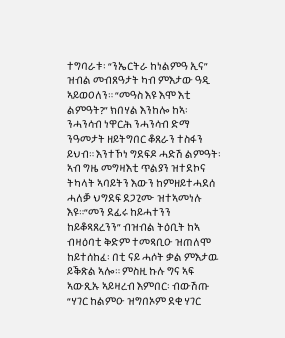ተግባራቱ፡ “ንኤርትራ ከነልምዓ ኢና” ዝብል መብጸዓታት ካብ ምእታው ዓዲ ኣይወዐለን። “መዓስ እዩ እሞ እቲ ልምዓት?” ክበሃል እንከሎ ከኣ፡ ንሓንሳብ ነዋርሕ ንሓንሳብ ድማ ንዓመታት ዘይትግበር ቆጸራን ተስፋን ይህብ። እንተኾነ ግደፍዶ ሓድሽ ልምዓት፡ ኣብ ግዜ መግዛእቲ ጥልያን ዝተደኮና ትካላት ኣባይትን እውን ከምዘይተሓደሰ ሓለቓ ህግደፍ ደጋጊሙ ዝተኣመነሉ እዩ።“መን ደፊሩ ከይሓተንን ከይቆጻጸረንን” ብዝብል ትዕቢት ከኣ ብዛዕባቲ ቅድም ተመጻቢዑ ዝጠለሞ ከይተሰከፈ፡ በቲ ናይ ሓሶት ቃል ምእታዉ ይቕጽል ኣሎ። ምስዚ ኩሉ ግና ኣፍ ኣውጺኡ ኣይዛረብ እምበር፡ ብውሽጡ “ሃገር ከልምዑ ዝግበኦም ደቂ ሃገር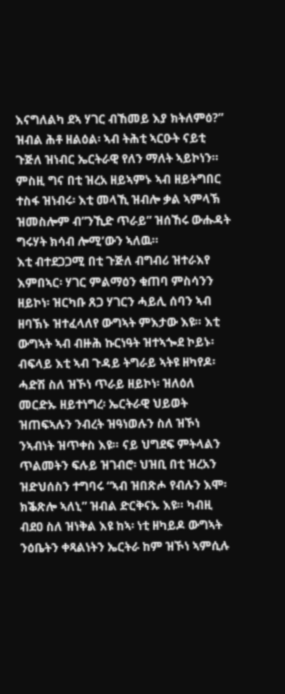እናግለልካ ደኣ ሃገር ብኸመይ እያ ክትለምዕ?” ዝብል ሕቶ ዘልዕል፡ ኣብ ትሕቲ ኣርዑት ናይቲ ጉጅለ ዝነብር ኤርትራዊ የለን ማለት ኣይኮነን። ምስዚ ግና በቲ ዝረአ ዘይኣምኑ ኣብ ዘይትግበር ተስፋ ዝነብሩ፡ እቲ መላኺ ዝብሎ ቃል ኣምላኽ ዝመስሎም ብ”ንኺድ ጥራይ” ዝሰኸሩ ውሑዳት ግሩሃት ክሳብ ሎሚ’ውን ኣለዉ።
እቲ ብተደጋጋሚ በቲ ጉጅለ ብግብሪ ዝተራእየ እምበኣር፡ ሃገር ምልማዕን ቁጠባ ምስሳንን ዘይኮነ፡ ዝርካቡ ጸጋ ሃገርን ሓይሊ ሰባን ኣብ ዘባኽኑ ዝተፈላለየ ውግኣት ምእታው እዩ። እቲ ውግኣት ኣብ ብዙሕ ኩርነዓት ዝተኣጐደ ኮይኑ፡ ብፍላይ እቲ ኣብ ጉዳይ ትግራይ ኣትዩ ዘካየዶ፡ ሓድሽ ስለ ዝኾነ ጥራይ ዘይኮነ፡ ዝለዕለ መርድኡ ዘይተነግረ፡ ኤርትራዊ ህይወት ዝጠፍኣሉን ንብረት ዝዓነወሉን ስለ ዝኾነ ንኣብነት ዝጥቀስ እዩ። ናይ ህግደፍ ምትላልን ጥልመትን ፍሉይ ዝገብሮ፡ ህዝቢ በቲ ዝረአን ዝድህሰስን ተግባሩ “ኣብ ዝበጽሖ የብሉን እሞ፡ ክቕጽሎ ኣለኒ” ዝብል ድርቅናኡ እዩ። ካብዚ ብደዐ ስለ ዝነቅል እዩ ከኣ፡ ነቲ ዘካይዶ ውግኣት ንዕቤትን ቀጻልነትን ኤርትራ ከም ዝኾነ ኣምሲሉ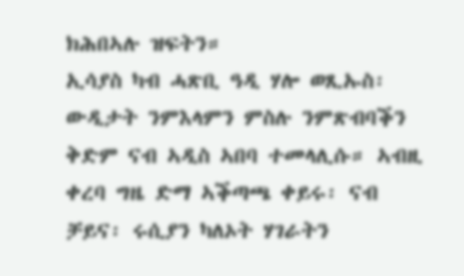ክሕበኣሉ ዝፍትን።
ኢሳያስ ካብ ሓጽቢ ዓዲ ሃሎ ወጺኡስ፡ ውዲታት ንምእላምን ምስሉ ንምጽብባቕን ቅድም ናብ ኣዲስ ኣበባ ተመላሊሱ። ኣብዚ ቀረባ ግዜ ድማ ኣቕጣጫ ቀይሩ፡ ናብ ቻይና፡ ሩሲያን ካለኦት ሃገራትን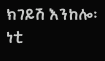ክገይሽ እንከሎ፡ ነቲ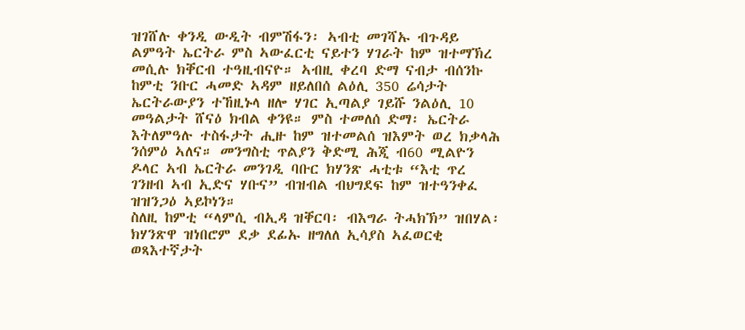ዝገሸሉ ቀንዲ ውዲት ብምሽፋን፡ ኣብቲ መገሻኡ ብጉዳይ ልምዓት ኤርትራ ምስ ኣውፈርቲ ናይተን ሃገራት ከም ዝተማኽረ መሲሉ ክቐርብ ተዓዚብናዮ። ኣብዚ ቀረባ ድማ ናብታ ብሰንኩ ከምቲ ንቡር ሓመድ ኣዳም ዘይለበሰ ልዕሊ 350 ሬሳታት ኤርትራውያን ተኸዚኑላ ዘሎ ሃገር ኢጣልያ ገይሹ ንልዕሊ 10 መዓልታት ሸናዕ ክብል ቀንዩ። ምስ ተመለሰ ድማ፡ ኤርትራ እትለምዓሉ ተስፋታት ሒዙ ከም ዝተመልሰ ዝእምት ወረ ክቃላሕ ንሰምዕ ኣለና። መንግስቲ ጥልያን ቅድሚ ሕጂ ብ60 ሚልዮን ዶላር ኣብ ኤርትራ መንገዲ ባቡር ክሃንጽ ሓቲቱ “እቲ ጥረ ገንዘብ ኣብ ኢድና ሃቡና” ብዝብል ብህግደፍ ከም ዝተዓንቀፈ ዝዝንጋዕ ኣይኮነን።
ስለዚ ከምቲ “ላምሲ ብኢዳ ዝቐርባ፡ ብእግራ ትሓክኽ” ዝበሃል፡ ክሃንጽዋ ዝነበሮም ደቃ ደፊኡ ዘግለለ ኢሳያስ ኣፈወርቂ ወጻእተኛታት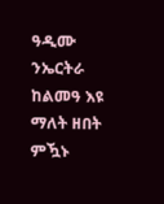ዓዲሙ ንኤርትራ ከልመዓ እዩ ማለት ዘበት ምዃኑ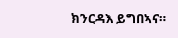ክንርዳእ ይግበኣና።